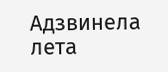Адзвинела лета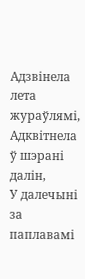Адзвінела лета жураўлямі,
Адквітнела ў шэрані далін,
У далечыні за паплавамі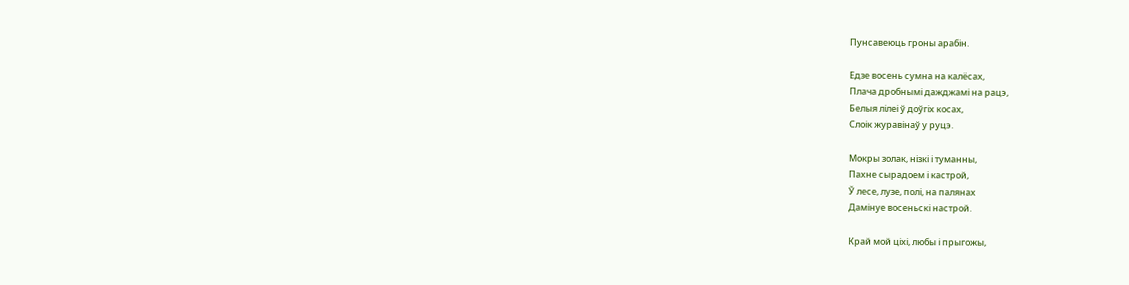Пунсавеюць гроны арабін.

Едзе восень сумна на калёсах,
Плача дробнымі дажджамі на рацэ,
Белыя лілеі ў доўгіх косах,
Слоік журавінаў у руцэ.

Мокры золак, нізкі і туманны,
Пахне сырадоем і кастрой,
Ў лесе, лузе, полі, на палянах
Дамінуе восеньскі настрой.

Край мой ціхі, любы і прыгожы,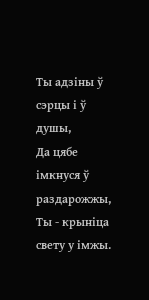Ты адзіны ў сэрцы і ў душы,
Да цябе імкнуся ў раздарожжы,
Ты - крыніца свету у імжы.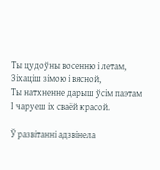Ты цудоўны восенню і летам,
Зіхаціш зімою і вясной,
Ты натхненне дарыш ўсім паэтам
І чаруеш іх сваёй красой.

Ў развітанні адзвінела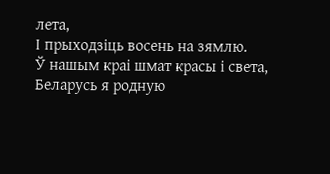лета,
І прыходзіць восень на зямлю.
Ў нашым краі шмат красы і света,
Беларусь я родную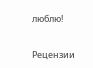люблю!


Рецензии